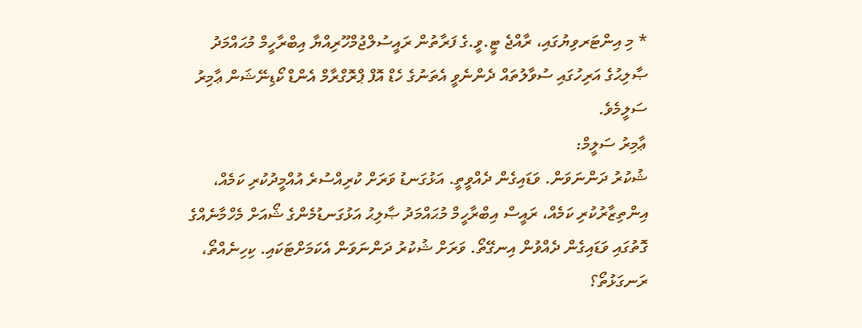* މި އިންޓަރވިޔުގައި، ރާއްޖެ ޓީ.ވީ.ގެ ފަރާތުން ރައީސުލްޖުމްހޫރިއްޔާ އިބްރާހީމް މުޙައްމަދު ޞާލިޙުގެ އަރިހުގައި ސުވާލުތައް ދެންނެވީ އެތަނުގެ ހެޑް އޮފް ޕްރޮގްރާމް އެންޑް ކޯޑިނޭޝަން ޢާމިރު ސަލީމެވެ.
ޢާމިރު ސަލީމް:
ޝުކުރު ދަންނަވަން. ވަޑައިގެން ދެއްވީތީ. އަޅުގަނޑު ވަރަށް ކުރިއްސުރެ އުއްމީދުކުރި ކަމެއް، އިންތިޒާރުކުރި ކަމެއް، ރައީސް އިބްރާހީމް މުޙައްމަދު ޞާލިޙު އަޅުގަނޑުމެންގެ ޝޯއަށް މެހްމާނެއްގެ ގޮތުގައި ވަޑައިގެން ދެއްވުން އިނގޭތޯ. ވަރަށް ޝުކުރު ދަންނަވަން އެކަމަށްޓަކައި. ކިހިނެއްތޯ، ރަނގަޅުތޯ؟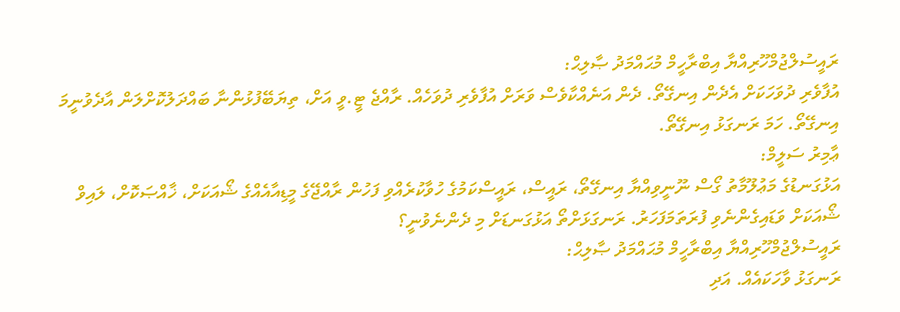ރައީސުލްޖުމްހޫރިއްޔާ އިބްރާހީމް މުޙައްމަދު ޞާލިޙް:
އުފާވެރި ދުވަހަކަށް އެދެން އިނގޭތޯ. ދެން އަނެއްކާވެސް ވަރަށް އުފާވެރި ދުވަހެއް. ރާއްޖެ ޓީ.ވީ އަށް، ތިޔަބޭފުޅުންނާ ބައްދަލުކޮށްލަން އާދެވުނީމަ އިނގޭތޯ. ހަމަ ރަނގަޅު އިނގޭތޯ.
ޢާމިރު ސަލީމް:
އަޅުގަނޑުގެ މަޢުލޫމާތު ގޯސް ނޫނީވިއްޔާ އިނގޭތޯ، ރައީސް، ރައީސްކަމުގެ ހުވާކުރެއްވި ފަހުން ރާއްޖޭގެ މީޑިއާއެއްގެ ޝޯއަކަށް، ޚާއްޞަކޮށް، ލައިވް ޝޯއަކަށް ވަޑައިގެންނެވި ފުރަތަމަފަހަރު. ރަނގަޅަށްތޯ އަޅުގަނޑަށް މި ދެންނެވުނީ؟
ރައީސުލްޖުމްހޫރިއްޔާ އިބްރާހީމް މުޙައްމަދު ޞާލިޙް:
ރަނގަޅު ވާހަކައެއް. އަދި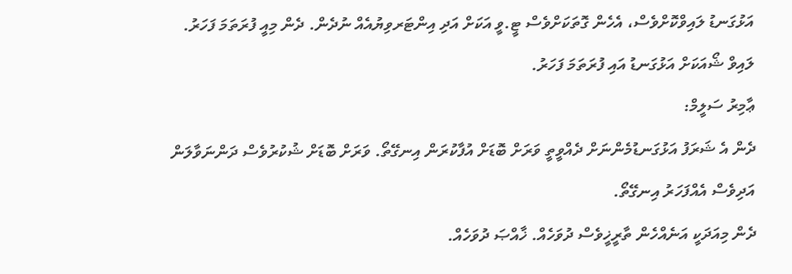އަޅުގަނޑު ލައިވްކޮށްވެސް، އެހެން ގޮތަކަށްވެސް ޓީ.ވީ އަކަށް އަދި އިންޓަރވިޔުއެއް ނުދެން. ދެން މިއީ ފުރަތަމަ ފަހަރު. ލައިވް ޝޯއަކަށް އަޅުގަނޑު އައި ފުރަތަމަ ފަހަރު.
ޢާމިރު ސަލީމް:
ދެން އެ ޝަރަފު އަޅުގަނޑުމެންނަށް ދެއްވީތީ ވަރަށް ބޮޑަށް އުފާކުރަން އިނގޭތޯ. ވަރަށް ބޮޑަށް ޝުކުރުވެސް ދަންނަވާލަން އަދިވެސް އެއްފަހަރު އިނގޭތޯ.
ދެން މިއަދަކީ އަނެއްހެން ތާރީޚީވެސް ދުވަހެއް. ޚާއްޞަ ދުވަހެއް.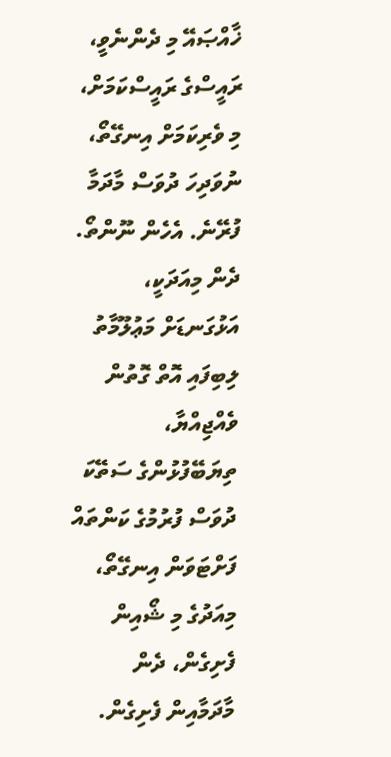ޚާއްޞައޭ މި ދެންނެވީ، ރައީސްގެ ރައީސްކަމަށް، މި ވެރިކަމަށް އިނގޭތޯ، ނުވަދިހަ ދުވަސް މާދަމާ ފުރޭނެ. އެހެން ނޫންތޯ.
ދެން މިއަދަކީ، އަޅުގަނޑަށް މަޢުލޫމާތު ލިބިފައި އޮތް ގޮތުން ވެއްޖިއްޔާ، ތިޔަބޭފުޅުންގެ ސަތޭކަ ދުވަސް ފުރުމުގެ ކަންތައް ފަށްޓަވަން އިނގޭތޯ، މިއަދުގެ މި ޝޯއިން ފެށިގެން، ދެން މާދަމާއިން ފެށިގެން.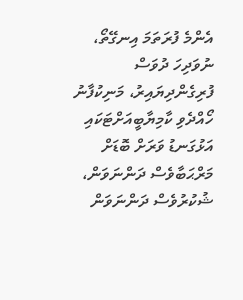އެންމެ ފުރަތަމަ އިނގޭތޯ، ނުވަދިހަ ދުވަސް ފުރިގެންދިޔައިރު، މަނިކުފާނު ހޯއްދެވި ކާމިޔާބީއަށްޓަކައި އަޅުގަނޑު ވަރަށް ބޮޑަށް މަރްޙަބާވެސް ދަންނަވަން، ޝުކުރުވެސް ދަންނަވަން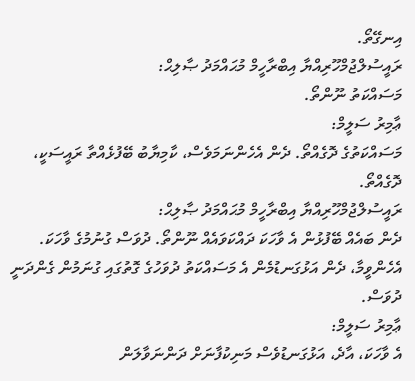އިނގޭތޯ.
ރައީސުލްޖުމްހޫރިއްޔާ އިބްރާހީމް މުޙައްމަދު ޞާލިޙް:
މަސައްކަތު ނޫންތޯ.
ޢާމިރު ސަލީމް:
މަސައްކަތުގެ ދޮގެއްތޯ. ދެން އެހެންނަމަވެސް، ކާމިޔާބު ބޭފުޅެއްތާ ރައީސަކީ، ދޮގެއްތޯ.
ރައީސުލްޖުމްހޫރިއްޔާ އިބްރާހީމް މުޙައްމަދު ޞާލިޙް:
ދެން ބައެއް ބޭފުޅުން އެ ވާހަކަ ދައްކަވައެއް ނޫންތޯ. ދުވަސް ގުނުމުގެ ވާހަކަ. އެހެންވީމާ، ދެން އަޅުގަނޑުމެން އެ މަސައްކަތު ދުވަހުގެ ގޮތުގައި ގުނަމުން ގެންދަނީ ދުވަސް.
ޢާމިރު ސަލީމް:
އެ ވާހަކަ، އާދެ، އަޅުގަނޑުވެސް މަނިކުފާނަށް ދަންނަވާލަން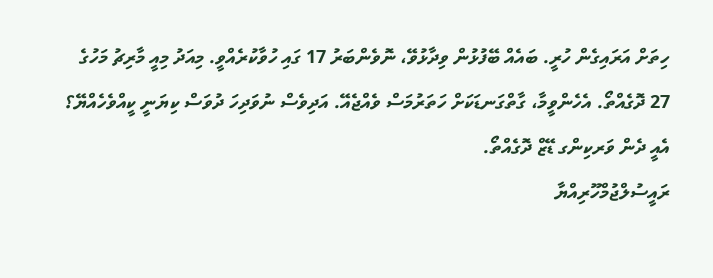ހިތަށް އަރައިގެން ހުރީ. ބައެއް ބޭފުޅުން ވިދާޅުވޭ، ނޮވެންބަރު 17 ގައި ހުވާކުރެއްވީ. މިއަދު މިއީ މާރިޗު މަހުގެ 27 ދޮގެއްތޯ. އެހެންވީމާ، ގާތްގަނޑަކަށް ހަތަރުމަސް ވެއްޖެއޭ. އަދިވެސް ނުވަދިހަ ދުވަސް ކިޔަނީ ކީއްވެހެއްޔޭ؟ އެއީ ދެން ވަރކިންގ ޑޭޒް ދޮގެއްތޯ.
ރައީސުލްޖުމްހޫރިއްޔާ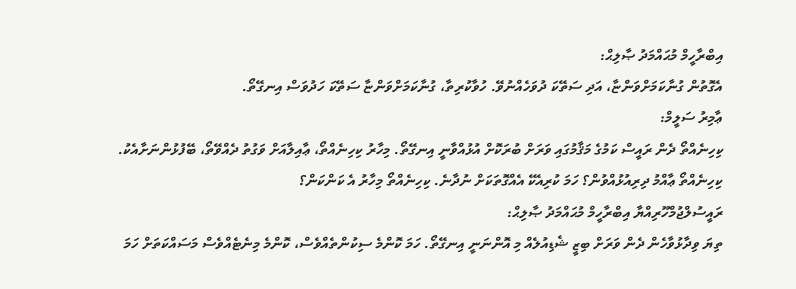އިބްރާހީމް މުޙައްމަދު ޞާލިޙް:
އެގޮތުން ގުނާކަމަށްވަންޏާ، އަދި ސަތޭކަ ދުވަހެއްނުވޭ. ހުވާކުރިތާ، ގުނާކަމަށްވަންޏާ ސަތޭކަ ހަދުވަސް އިނގޭތޯ.
ޢާމިރު ސަލީމް:
ކިހިނެއްތޯ ދެން ރައީސް ކަމުގެ މަޤާމުގައި ވަރަށް ބުރަކޮށް އުޅުއްވާނީ އިނގޭތޯ. މިހާރު ކިހިނެއްތޯ، ޢާއިލާއަށް ވަގުތު ދެއްވޭތޯ، ބޭފުޅުންނަށާއެކު. ކިހިނެއްތޯ ޢާއްމު ދިރިއުޅުއްވުން؟ ހަމަ ކުރިއެކޭ އެއްގޮތަކަށް ނުދާނެ. ކިހިނެއްތޯ މިހާރު އެ ކަންކަން؟
ރައީސުލްޖުމްހޫރިއްޔާ އިބްރާހީމް މުޙައްމަދު ޞާލިޙް:
ތިޔަ ވިދާޅުވާހެން ދެން ވަރަށް ބިޒީ ޝެޑިއުލެއް މި އޮންނަނީ އިނގޭތޯ. ހަމަ ކޮންމެ ސިކުންތެއްވެސް، ކޮންމެ މިނެޓެއްވެސް މަސައްކަތަށް ހަމަ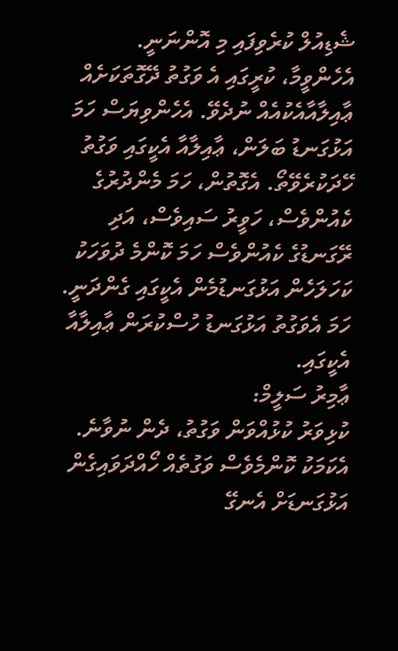ޝެޑިއުލް ކުރެވިފައި މި އޮންނަނީ.
އެހެންވީމާ، ކުރީގައި އެ ވަގުތު ދޭގޮތަކަށެއް ޢާއިލާއާއެކުއެއް ނުދެވޭ. އެހެންވިޔަސް ހަމަ އަޅުގަނޑު ބަލަން، ޢާއިލާއާ އެކީގައި ވަގުތު ހޭދަކުރެވޭތޯ. އެގޮތުން، ހަމަ މެންދުރުގެ ކެއުންވެސް، ހަވީރު ސައިވެސް، އަދި ރޭގަނޑުގެ ކެއުންވެސް ހަމަ ކޮންމެ ދުވަހަކު ކަހަލަހެން އަޅުގަނޑުމެން އެކީގައި ގެންދަނީ. ހަމަ އެވަގުތު އަޅުގަނޑު ހުސްކުރަން ޢާއިލާއާ އެކީގައި.
ޢާމިރު ސަލީމް:
ކުޅިވަރު ކުޅުއްވަން ވަގުތު، ދެން ނުވާނެ. އެކަމަކު ކޮންމެވެސް ވަގުތެއް ހޯއްދަވައިގެން އަޅުގަނޑަށް އެނގޭ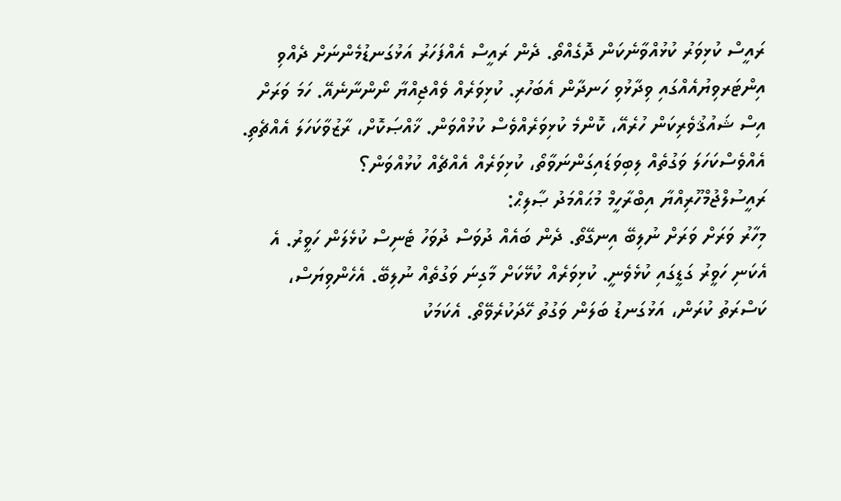ރައީސް ކުޅިވަރު ކުޅުއްވާނެކަން ދޮގެއްތޯ. ދެން ރައީސް އެއްފަހަރު އަޅުގަނޑުމެންނަށް ދެއްވި އިންޓަރވިޔުއެއްގައި ވިދާޅުވި ހަނދާން އެބަހުރި. ކުޅިވަރެއް ވެއްޖިއްޔާ ނޯންނާނެއޭ. ހަމަ ވަރަށް އިސް ޝައުޤުވެރިކަން ހުރެއޭ، ކޮންމެ ކުޅިވަރެއްވެސް ކުޅުއްވަން. ޚާއްޞަކޮށް، ރާޒުވާކަހަލަ އެއްޗެތި. އެއްވެސްކަހަލަ ވަގުތެއް ލިބިވަޑައިގަންނަވާތޯ، ކުޅިވަރެއް އެއްޗެއް ކުޅުއްވަން؟
ރައީސުލްޖުމްހޫރިއްޔާ އިބްރާހީމް މުޙައްމަދު ޞާލިޙް:
މިހާރު ވަރަށް ވަރަށް ނުލިބޭ އިނގޭތޯ. ދެން ބައެއް ދުވަސް ދުވަހު ޓެނިސް ކުޅެލަން ހަވީރު. އެ އެކަނި ހަވީރު ގަޑީގައި ކުޅެވެނީ. ކުޅިވަރެއް ކުޅޭކަށް މާގިނަ ވަގުތެއް ނުލިބޭ. އެހެންވިޔަސް، ކަސްރަތު ކުރަން، އަޅުގަނޑު ބަލަން ވަގުތު ހޭދަކުރެވޭތޯ. އެކަމަކު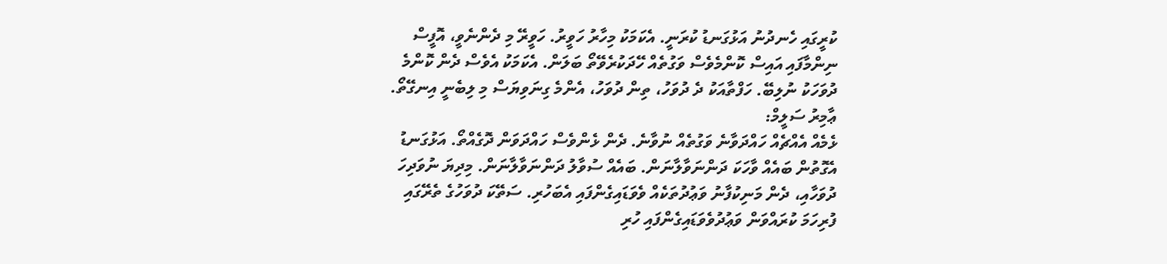ކުރީގައި ހެނދުނު އަޅުގަނޑު ކުރަނީ. އެކަމަކު މިހާރު ހަވީރު. ހަވީރޭ މި ދެންނެވީ، އޮފީސް ނިންމާފައި އައިސް ކޮންމެވެސް ވަގުތެއް ހޭދަކުރެވޭތޯ ބަލަން. އެކަމަކު އެވެސް ދެން ކޮންމެ ދުވަހަކު ނުލިބޭ. ހަފްތާއަކު ދެ ދުވަހު، ތިން ދުވަހު، އެންމެ ގިނަވިޔަސް މި ލިބެނީ އިނގޭތޯ.
ޢާމިރު ސަލީމް:
ޅެމެއް އެއްޗެއް ހައްދަވާނެ ވަގުތެއް ނުވާނެ. ދެން ޅެންވެސް ހައްދަވަން ދޮގެއްތޯ. އަޅުގަނޑު އެގޮތުން ބައެއް ވާހަކަ ދަންނަވާލާނަން. ބައެއް ސުވާލު ދަންނަވާލާނަން. މިދިޔަ ނުވަދިހަ ދުވަހާއި، ދެން މަނިކުފާނު ވަޢުދުތަކެއް ވެވަޑައިގެންފައި އެބަހުރި. ސަތޭކަ ދުވަހުގެ ތެރޭގައި ފުރިހަމަ ކުރައްވަން ވަޢުދުވެވަޑައިގެންފައި ހުރި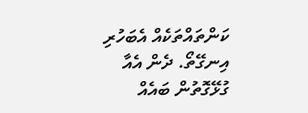ކަންތައްތަކެއް އެބަހުރި އިނގޭތޯ. ދެން އެއާ ގުޅޭގޮތުން ބައެއް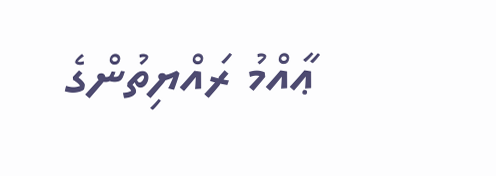ޢާއްމު ރައްޔިތުންގެ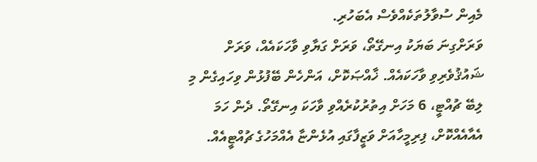މެއިން ސުވާލުތަކެއްވެސް އެބަހުރި.
ވަރަށްގިނަ ބަޔަކު އިނގޭތޯ، ވަރަށް ގަޔާވި ވާހަކައެއް، ވަރަށް ޝައުޤުވެރިވި ވާހަކައެއް. ޚާއްޞަކޮށް، އަންހެން ބޭފުޅުން ވިހައިގެން މި ލިބޭ ޗުއްޓީ، 6 މަހަށް އިތުރުކުރެއްވި ވާހަކަ އިނގޭތޯ. ދެން ހަމަ އެއާއެއްކޮށް، ފިރިމީހާއަށް ވަޒީފާގައި އުޅެންޏާ އެއްމަހުގެ ޗުއްޓީއެއް.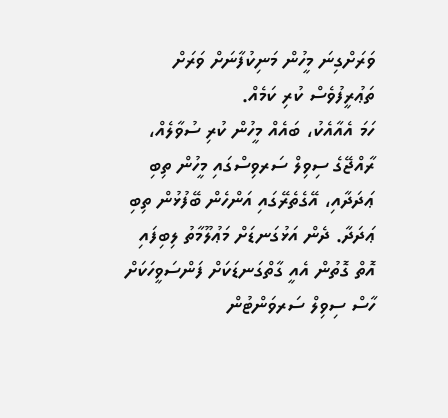ވަރަށްގިނަ މީހުން މަނިކުފާނަށް ވަރަށް ތަޢުރީފުވެސް ކުރި ކަމެއް.
ހަމަ އެއާއެކު، ބައެއް މީހުން ކުރި ސުވާލެއް، ރާއްޖޭގެ ސިވިލް ސަރވިސްގައި މީހުން ތިބި ޢަދަދާއި، އޭގެތެރޭގައި އަންހެން ބޭފުޅުން ތިބި ޢަދަދާ. ދެން އަޅުގަނޑަށް މަޢުލޫމާތު ލިބިފައި އޮތް ގޮތުން އެއީ ގާތްގަނޑަކަށް ފަންސަވީހަކަށް ހާސް ސިވިލް ސަރވަންޓުން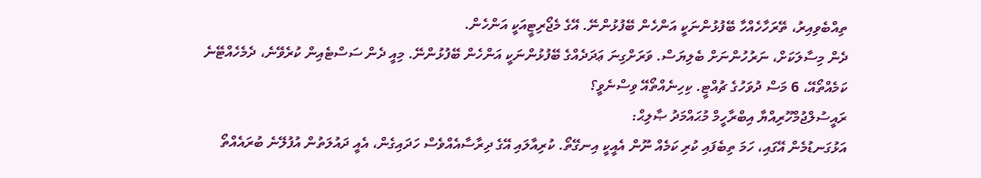ތިއްބެވިއިރު، ތޭރަހާހެއްހާ ބޭފުޅުންނަކީ އަންހެން ބޭފުޅުންނޭ. އޭގެ މެޖޯރިޓީއަކީ އަންހެން.
ދެން މިސާލަކަށް، ނަރުހުންނަށް ބެލިޔަސް. ވަރަށްގިނަ ޢަދަދެއްގެ ބޭފުޅުންނަކީ އަންހެން ބޭފުޅުންނޭ. މިއީ ދެން ސަސްޓެއިން ކުރެވޭނެ، ދެމެހެއްޓޭނެ ކަމެއްތޯއޭ، 6 މަސް ދުވަހުގެ ޗުއްޓީ. ކިހިނެއްތޯއޭ ވިސްނެވީ؟
ރައީސުލްޖުމްހޫރިއްޔާ އިބްރާހީމް މުޙައްމަދު ޞާލިޙް:
އަޅުގަނޑުމެން އޭގައި، ހަމަ ތިބެފައި ކުރި ކަމެއް ނޫން އެއީކީ އިނގޭތޯ. ކުރިއާލައި އޭގެ ދިރާސާއެއްވެސް ހަދައިގެން، އެއީ ދައުލަތުން އުފުލޭނެ ބުރައެއްތޯ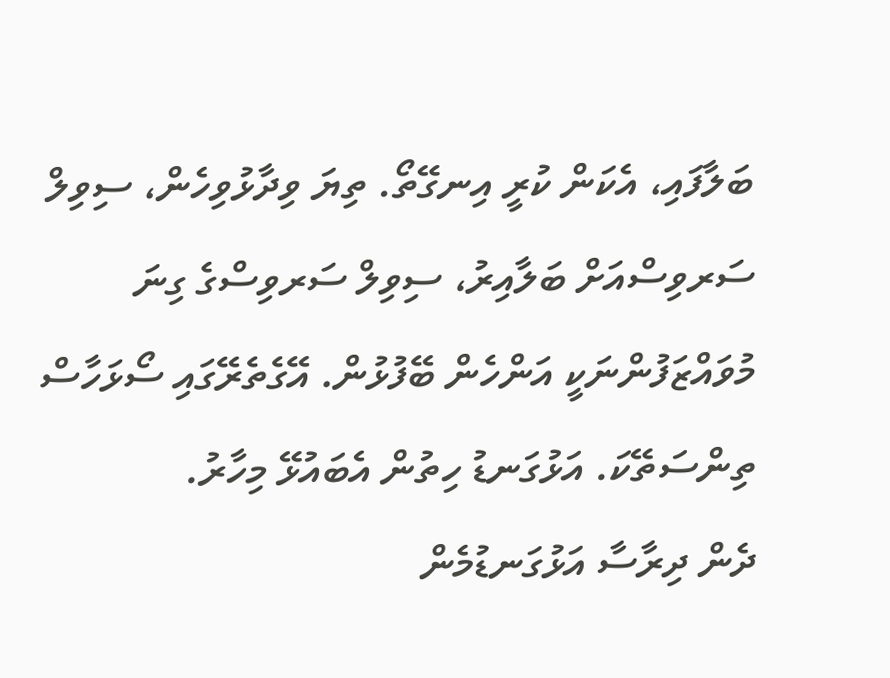ބަލާފައި، އެކަން ކުރީ އިނގޭތޯ. ތިޔަ ވިދާޅުވިހެން، ސިވިލް ސަރވިސްއަށް ބަލާއިރު، ސިވިލް ސަރވިސްގެ ގިނަ މުވައްޒަފުންނަކީ އަންހެން ބޭފުޅުން. އޭގެތެރޭގައި ސޯޅަހާސް ތިންސަތޭކަ. އަޅުގަނޑު ހިތުން އެބައުޅޭ މިހާރު.
ދެން ދިރާސާ އަޅުގަނޑުމެން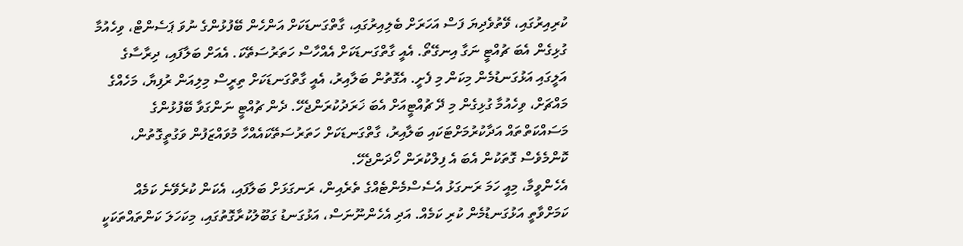ކުރިއިރުގައި، ވޭތުވެދިޔަ ފަސް އަހަރަށް ބެލިއިރުގައި، ގާތްގަނޑަކަށް އަންހެން ބޭފުޅުންގެ ނުވަ ޕަސެންޓް، ވިހެއުމާ ގުޅިގެން އެބަ ޗުއްޓީ ނަގާ އިނގޭތޯ. އެއީ ގާތްގަނޑަކަށް އެއްހާސް ހަތަރުސަތޭކަ. އެއަށް ބަލާފައި، ދިރާސާގެ އަލީގައި އަޅުގަނޑުމެން މިކަން މި ފެށީ. އެގޮތުން ބަލާއިރު، އެއީ ގާތްގަނޑަކަށް ތިރީސް މިލިއަން ރުފިޔާ، މަހެއްގެ މައްޗަށް، ވިހެއުމާ ގުޅިގެން މި ދޭ ޗުއްޓީއަށް އެބަ ޚަރަދުކުރަންޖެހޭ. ދެން ޗުއްޓީ ނަންގަވާ ބޭފުޅުންގެ މަސައްކަތްތައް އަދާކުރުމަށްޓަކައި ބަލާއިރު، ގާތްގަނޑަކަށް ހަތަރުސަތޭކައެއްހާ މުވައްޒަފުން ވަގުތީގޮތުން، ކޮންމެވެސް ގޮތަކުން އެބަ އެ ފިލްކުރަން ހޯދަންޖެހޭ.
އެހެންވީމާ، މިއީ ހަމަ ރަނގަޅު އެސެސްމެންޓެއްގެ ތެރެއިން، ރަނގަޅަށް ބަލާފައި، އެކަން ކުރެވޭނެ ކަމެއް ކަމަށްވާތީ އަޅުގަނޑުމެން ކުރި ކަމެއް. އަދި އެހެންނޫނަސް، އަޅުގަނޑު ގަބޫލުކުރާގޮތުގައި، މިކަހަލަ ކަންތައްތަކަކީ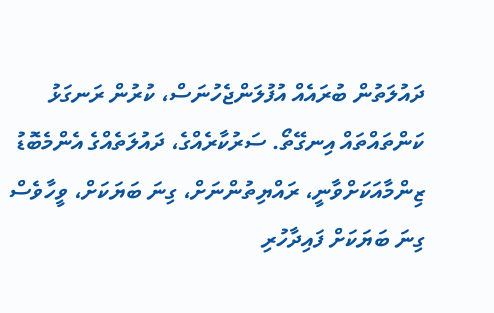ދައުލަތުން ބުރައެއް އުފުލަންޖެހުނަސް، ކުރުން ރަނގަޅު ކަންތައްތައް އިނގޭތޯ. ސަރުކާރެއްގެ، ދައުލަތެއްގެ އެންމެބޮޑު ޒިންމާއަކަށްވާނީ، ރައްޔިތުންނަށް، ގިނަ ބަޔަކަށް، ވީހާވެސް ގިނަ ބަޔަކަށް ފައިދާހުރި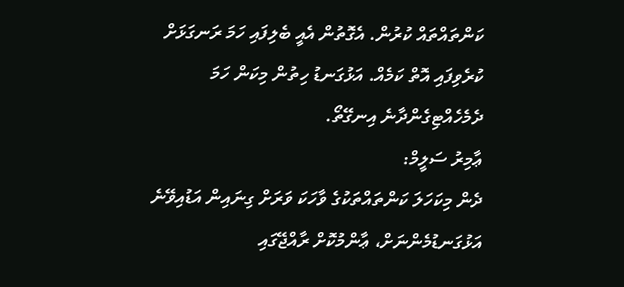ކަންތައްތައް ކުރުން. އެގޮތުން އެއީ ބެލިފައި ހަމަ ރަނގަޅަށް ކުރެވިފައި އޮތް ކަމެއް. އަޅުގަނޑު ހިތުން މިކަން ހަމަ ދެމެހެއްޓިގެންދާނެ އިނގޭތޯ.
ޢާމިރު ސަލީމް:
ދެން މިކަހަލަ ކަންތައްތަކުގެ ވާހަކަ ވަރަށް ގިނައިން އަޑުއިވޭނެ އަޅުގަނޑުމެންނަށް، ޢާންމުކޮށް ރާއްޖޭގައި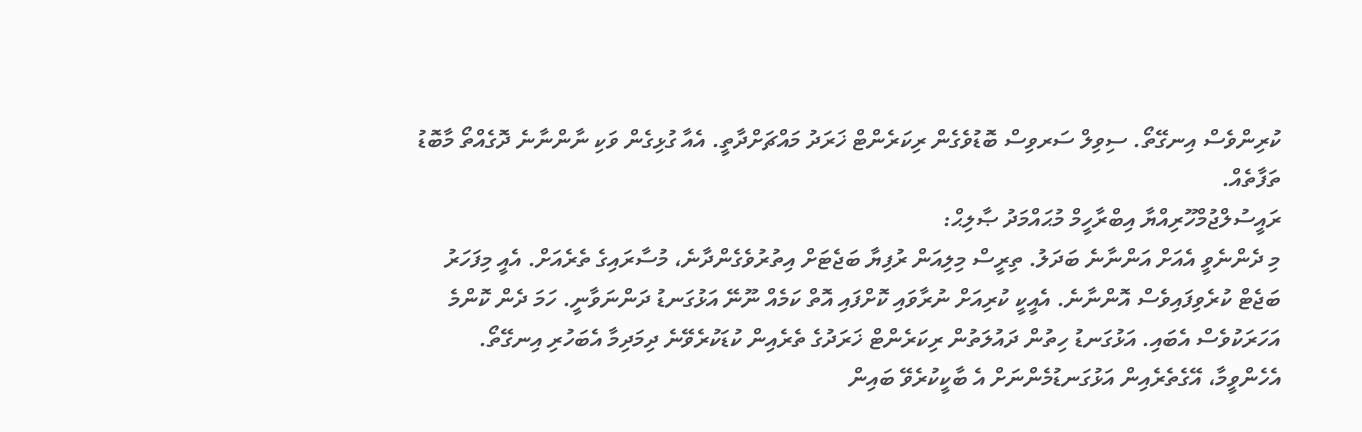ކުރިންވެސް އިނގޭތޯ. ސިވިލް ސަރވިސް ބޮޑުވެގެން ރިކަރެންޓް ޚަރަދު މައްޗަށްދާތީ. އެއާ ގުޅިގެން ވަކި ނާންނާނެ ދޮގެއްތޯ މާބޮޑު ތަފާތެއް.
ރައީސުލްޖުމްހޫރިއްޔާ އިބްރާހީމް މުޙައްމަދު ޞާލިޙް:
މި ދެންނެވީ އެއަށް އަންނާނެ ބަދަލު. ތިރީސް މިލިއަން ރުފިޔާ ބަޖެޓަށް އިތުރުވެގެންދާނެ، މުސާރައިގެ ތެރެއަށް. އެއީ މިފަހަރު ބަޖެޓް ކުރެވިފައިވެސް އޮންނާނެ. އެއީކީ ކުރިއަށް ނުރާވައި ކޮށްފައި އޮތް ކަމެއް ނޫނޭ އަޅުގަނޑު ދަންނަވާނީ. ހަމަ ދެން ކޮންމެ އަހަރަކުވެސް އެބައި. އަޅުގަނޑު ހިތުން ދައުލަތުން ރިކަރެންޓް ޚަރަދުގެ ތެރެއިން ކުޑަކުރެވޭނެ ދިމަދިމާ އެބަހުރި އިނގޭތޯ. އެހެންވީމާ، އޭގެތެރެއިން އަޅުގަނޑުމެންނަށް އެ ބާކީކުރެވޭ ބައިން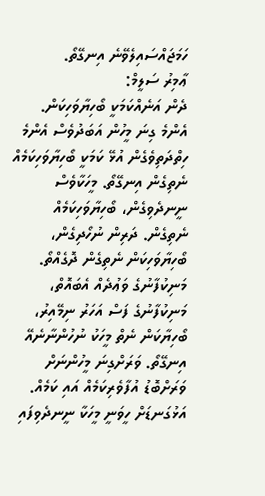ހަމަޖައްސައިލެވޭނެ އިނގޭތޯ.
ޢާމިރު ސަލީމް:
ދެން އަނެއްކަމަކީ ބޯހިޔާވަހިކަން. އެންމެ ގިނަ މީހުން އަބަދުވެސް އެންމެ ހިތްދަތިވެގެން އުޅޭ ކަމަކީ ބޯހިޔާވަހިކަމެއް ނެތިގެން އިނގޭތޯ. މީހަކާވެސް ނީނދެވިގެން، ބޯހިޔާވަހިކަމެއް ނެތިގެން. ދަރިން ނުހޯދިގެން، ބޯހިޔާވަހިކަން ނެތިގެން ދޮގެއްތޯ.
މަނިކުފާނުގެ ވަޢުދެއް އެބައޮތް، މަނިކުފާނުގެ ފަސް އަހަރު ނިމޭއިރު، ބޯހިޔާކަން ނެތް މީހަކު ނުހުންނާނެއޭ އިނގޭތޯ. ވަރަށްގިނަ މީހުންނަށް ވަރަށްބޮޑު އުފާވެރިކަމެއް އައި ކަމެއް. އަޅުގަނޑަށް ހީވަނީ މީހަކާ ނީނދެވިފައި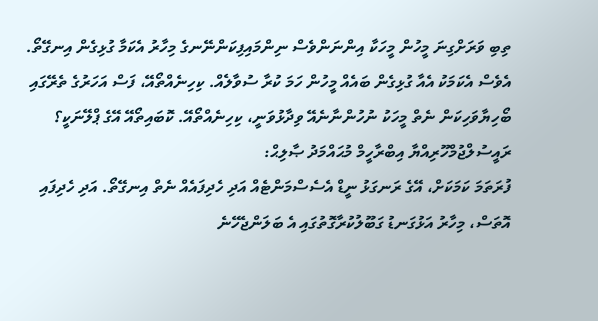ތިބި ވަރަށްގިނަ މީހުން މީހަކާ އިންނަންވެސް ނިންމައިފިކަންނޭނގެ މިހާރު އެކަމާ ގުޅިގެން އިނގޭތޯ. އެވެސް އެކަމަކު އެއާ ގުޅިގެން ބައެއް މީހުން ހަމަ ކުރާ ސުވާލެއް. ކިހިނެއްތޯއޭ، ފަސް އަހަރުގެ ތެރޭގައި ބޯހިޔާވަހިކަން ނެތް މީހަކު ނުހުންނާނެއޭ ވިދާޅުވަނީ، ކިހިނެއްތޯއޭ. ކޮބައިތޯއޭ އޭގެ ޕްލޭނަކީ؟
ރައީސުލްޖުމްހޫރިއްޔާ އިބްރާހީމް މުޙައްމަދު ޞާލިޙް:
ފުރަތަމަ ކަމަކަށް، އޭގެ ރަނގަޅު ނީޑް އެސެސްމަންޓެއް އަދި ހެދިފައެއް ނެތް އިނގޭތޯ. އަދި ހެދިފައި އޮތަސް، މިހާރު އަޅުގަނޑު ގަބޫލުކުރާގޮތުގައި އެ ބަލަންޖެހޭނެ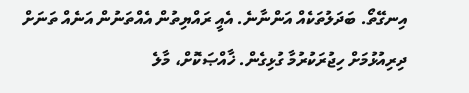އިނގޭތޯ. ބަދަލުތަކެއް އަންނާނެ. އެއީ ރައްޔިތުން އެއްތަނުން އަނެއް ތަނަށް ދިރިއުޅުމަށް ހިޖުރަކުރުމާ ގުޅިގެން. ޚާއްޞަކޮށް، މާލެ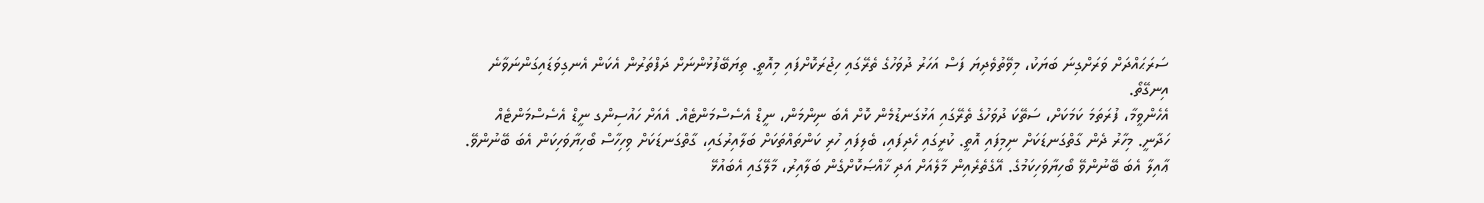ސަރަޙައްދަށް ވަރަށްގިނަ ބަޔަކު، މިވޭތުވެދިޔަ ފަސް އަހަރު ދުވަހުގެ ތެރޭގައި ހިޖުރަކޮށްފައި މިއޮތީ. ތިޔަބޭފުޅުންނަށް ދަފްތަރުން އެކަން އެނގިވަޑައިގަންނަވާނެ އިނގޭތޯ.
އެހެންވީމާ، ފުރަތަމަ ކަމަކަށް، ސަތޭކަ ދުވަހުގެ ތެރޭގައި އަޅުގަނޑުމެން ކޮށް އެބަ ނިންމަން، ނީޑް އެސެސްމަންޓެއް. އެއަށް ހައުސިންގ ނީޑް އެސެސްމަންޓެއް ހަދާނީ. މިހާރު ދެން ގާތްގަނޑަކަށް ނިމިފައި އޮތީ. ކުރީގައި ހެދިފައި، ބެލިފައި ހުރި ކަންތައްތަކަށް ބަލާއިރުގައި، ގާތްގަނޑަކަށް ވިހިހާސް ބޯހިޔާވަހިކަން އެބަ ބޭނުންވޭ. ޢާއިލާ އެބަ ބޭނުންވޭ ބޯހިޔާވަހިކަމުގެ. އޭގެތެރެއިން މާލެއަށް އަދި ޚާއްޞަކޮށްގެން ބަލާއިރު، މާލޭގައި އެބައުޅޭ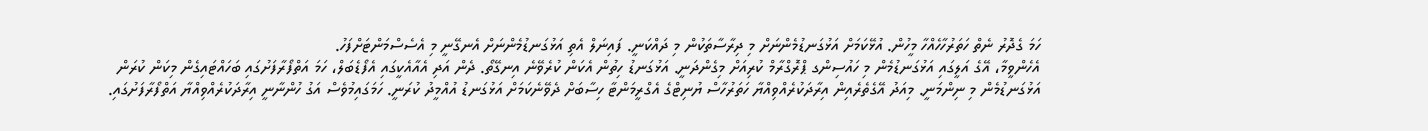ހަމަ ގެދޮރު ނެތް ހަތަރުހާހެއްހާ މީހުން. އުޅޭކަމަށް އަޅުގަނޑުމެންނަށް މި ދިރާސާތަކުން މި ދައްކަނީ. ފައިނަލް އެތި އަޅުގަނޑުމެންނަށް އެނގޭނީ މި އެސެސްމަންޓަށްފަހު.
އެހެންވީމާ، އޭގެ އަލީގައި އަޅުގަނޑުމެން މި ހައުސިންގ ޕްރޮގްރާމް ކުރިއަށް މިގެންދަނީ. އަޅުގަނޑު ހިތުން އެކަން ކުރެވޭނެ އިނގޭތޯ. ދެން އަދި އެއާއެކީގައި އެފޯޑެބަލް، ހަމަ އަތްފޯރާފަށުގައި ބަހައްޓައިގެން މިކަން ކުރަން އަޅުގަނޑުމެން މި ނިންމަނީ. މިއަދު އޭގެތެރެއިން އިރާދަކުރެއްވިއްޔާ ހަތަރުހާސް ޔުނިޓްގެ އެގްރީމަންޓާ ހިސާބަށް ދެވޭނެކަމަށް އަޅުގަނޑު އުއްމީދު ކުރަނީ. ހަމަގައިމުވެސް އަގު ހުންނާނީ އިރާދަކުރެއްވިއްޔާ އަތްފޯރާފަށުގައި.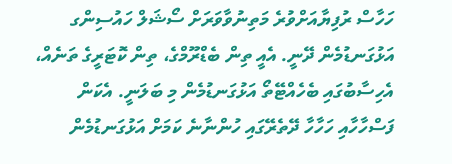ހަހާސް ރުފިޔާއަށްވުރެ މަތިނުވާވަރަށް ސޯޝަލް ހައުސިންގ އަޅުގަނޑުމެން ދޭނީ. އެއީ ތިން ބެޑްރޫމްގެ، ތިން ކޮޓަރީގެ ތަނެއް، އެހިސާބުގައި ބެހެއްޓޭތޯ އަޅުގަނޑުމެން މި ބަލަނީ. އެކަން ފަސްހާހާއި ހަހާހާ ދޭތެރޭގައި ހުންނާނެ ކަމަށް އަޅުގަނޑުމެން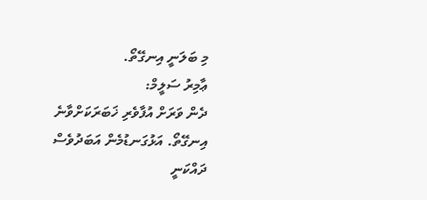މި ބަލަނީ އިނގޭތޯ.
ޢާމިރު ސަލީމް:
ދެން ވަރަށް އުފާވެރި ޚަބަރަކަށްވާނެ އިނގޭތޯ. އަޅުގަނޑުމެން އަބަދުވެސް ދައްކަނީ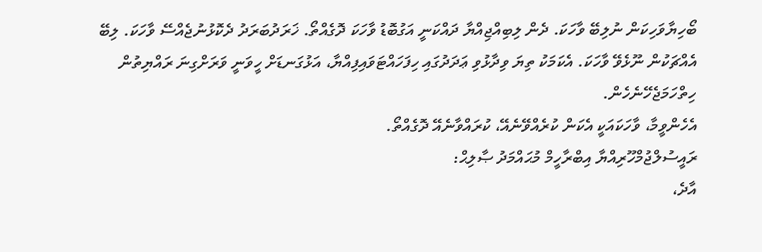ބޯހިޔާވަހިކަން ނުލިބޭ ވާހަކަ. ދެން ލިބިއްޖިއްޔާ ދައްކަނީ އަގުބޮޑު ވާހަކަ ދޮގެއްތޯ. ޚަރަދުބަރަދު ދެކޮޅުނުޖެއްސޭ ވާހަކަ. ލިބޭ އެއްޗަކުން ނޫޅެވޭ ވާހަކަ. އެކަމަކު ތިޔަ ވިދާޅުވި ޢަދަދުގައި ހިފަހައްޓަވައިފިއްޔާ، އަޅުގަނޑަށް ހީވަނީ ވަރަށްގިނަ ރައްޔިތުން ހިތްހަމަޖެހޭނެހެން.
އެހެންވީމާ، ވާހަކައަކީ އެކަން ކުރެއްވޭނެއޭ، ކުރައްވާނެއޭ ދޮގެއްތޯ.
ރައީސުލްޖުމްހޫރިއްޔާ އިބްރާހީމް މުޙައްމަދު ޞާލިޙް:
އާދެ،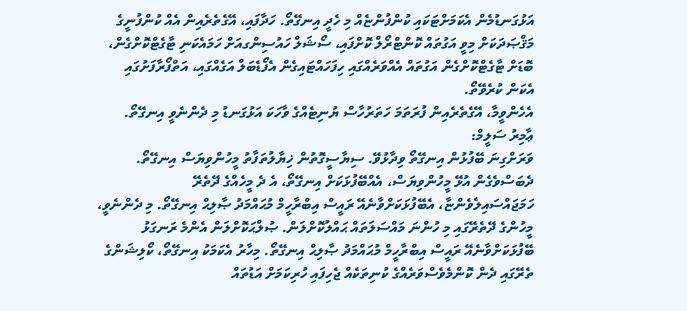އަޅުގަނޑުމެން އެކަމަށްޓަކައި ކުންފުންޏެއް މި ހެދީ އިނގޭތޯ. ހަދާފައި، އޭގެތެރެއިން އެއް ކުންފުނީގެ މަޤްޞަދަކަށް މިވީ އަގުތައް ކޮންޓްރޯލް ކޮށްފައި، ސޯޝަލް ހައުސިންގއަށް ހަމައެކަނި ޓާގެޓްކޮށްގެން، ބޮޑަށް ޓާގެޓްކޮށްގެން އަގުތައް އެއްވަރެއްގައި ހިފަހައްޓައިގެން އެފޯޑެބަލް އަގެއްގައި، އަތްފޯރާފަށުގައި އެކަން ކުރެވޭތޯ.
އެހެންވީމާ، އޭގެތެރެއިން ފުރަތަމަ ހަތަރުހާސް ޔުނިޓެއްގެ ވާހަކަ އަޅުގަނޑު މި ދެންނެވީ އިނގޭތޯ.
ޢާމިރު ސަލީމް:
ވަރަށްގިނަ ބޭފުޅުން އިނގޭތޯ ވިދާޅުވޭ. ސިޔާސީގޮތުން ޚިޔާލުތަފާތު މީހުންވިޔަސް އިނގޭތޯ. ދެބަސްވެގެން އުޅޭ މީހުންވިޔަސް، އެއްބޭފުޅަކަށް އިނގޭތޯ، އެ ދެ މީހެއްގެ ދޭތެރޭ ހަމަޖައްސައިލެވެންޏާ، އެބޭފުޅަކަށްވާނެއޭ ރައީސް އިބްރާހީމް މުޙައްމަދު ޞާލިޙް އިނގޭތޯ. މި ދެންނެވީ، މީހުންގެ ދޭތެރޭގައި މި ހުންނަ މައްސަލަތައް ޙައްލުކޮށްލަން. ޞުލްޙަކޮށްލަން އެންމެ ރަނގަޅު ބޭފުޅަކަށްވާނެއޭ ރައީސް އިބްރާހީމް މުޙައްމަދު ޞާލިޙް އިނގޭތޯ. މިހާރު އެކަމަކު އިނގޭތޯ، ކޯލިޝަންގެ ތެރޭގައި ދެން ކޮންމެވެސްވަރެއްގެ ކުނިތަކެއް ޖެހިފައި ހުރިކަމަށް އަޑުތައް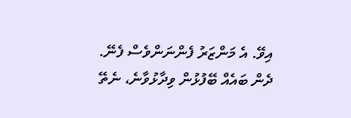އިވޭ. އެ މަންޒަރު ފެންނަންވެސް ފެނޭ. ދެން ބައެއް ބޭފުޅުން ވިދާޅުވާނެ، ނެތޭ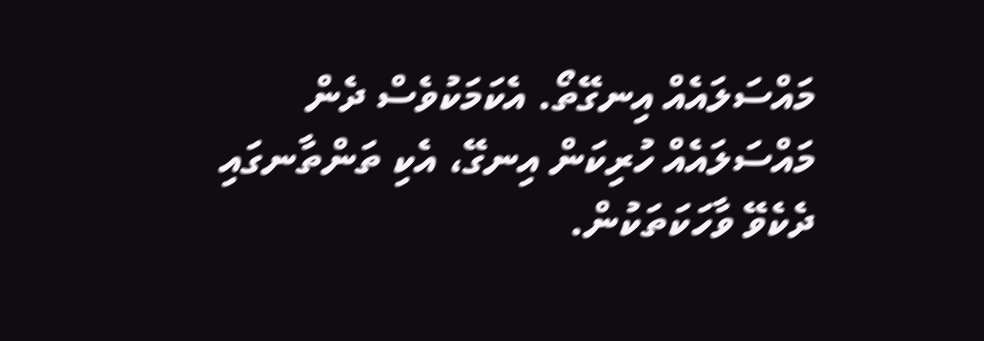މައްސަލައެއް އިނގޭތޯ. އެކަމަކުވެސް ދެން މައްސަލައެއް ހުރިކަން އިނގޭ، އެކި ތަންތާނގައި ދެކެވޭ ވާހަކަތަކުން.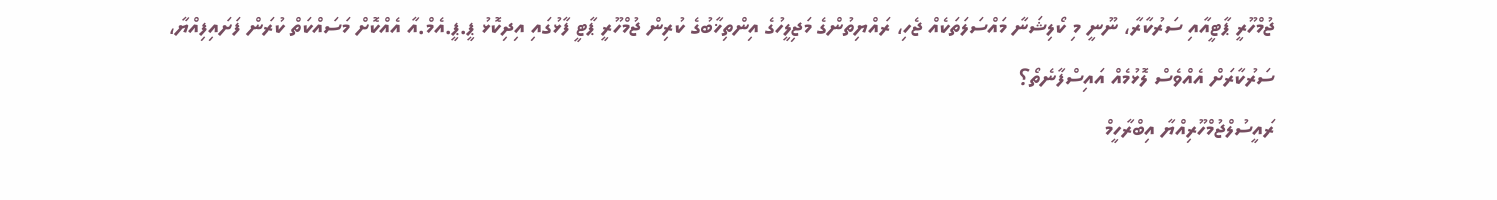ޖުމްހޫރީ ޕާޓީއާއި ސަރުކާރާ، ނޫނީ މި ކޯލިޝަނާ މައްސަލަތަކެއް ޖެހި، ރައްޔިތުންގެ މަޖިލީހުގެ އިންތިޚާބުގެ ކުރިން ޖުމްހޫރީ ޕާޓީ ފާޅުގައި އިދިކޮޅު ޕީ.ޕީ.އެމް.އާ އެއްކޮށް މަސައްކަތް ކުރަން ފަށައިފިއްޔާ، ސަރުކާރަށް އެއްވެސް ލޮޅުމެއް އައިސްފާނެތޯ؟
ރައީސުލްޖުމްހޫރިއްޔާ އިބްރާހީމް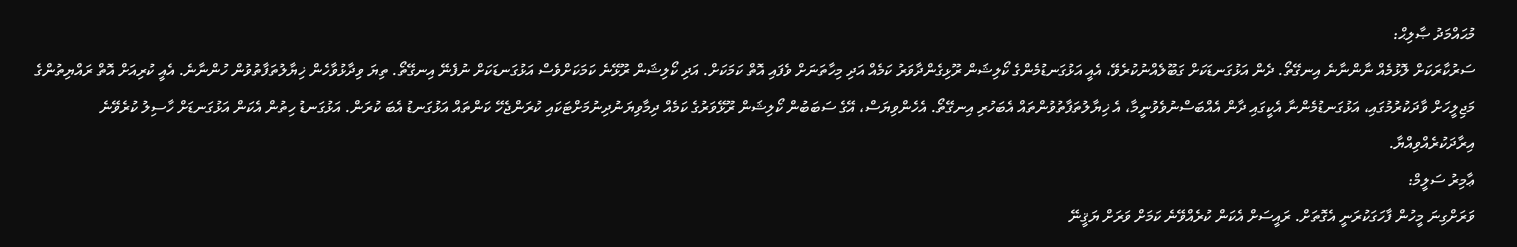މުޙައްމަދު ޞާލިޙް:
ސަރުކާރަކަށް ލޮޅުމެއް ނާންނާނެ އިނގޭތޯ. ދެން އަޅުގަނޑަކަށް ގަބޫލެއްނުކުރެވޭ، އެއީ އަޅުގަނޑުމެންގެ ކޯލިޝަން ރޫޅިގެންދާވަރު ކަމެއް އަދި މިހާތަނަށް ވެފައި އޮތް ކަމަކަށް. އަދި ކޯލިޝަން ރޫޅޭނެ ކަމަކަށްވެސް އަޅުގަނޑަކަށް ނުފެނޭ އިނގޭތޯ. ތިޔަ ވިދާޅުވާހެން ޚިޔާލުތަފާތުވުން ހުންނާނެ. އެއީ ކުރިއަށް އޮތް ރައްޔިތުންގެ މަޖިލީހަށް ވާދަކުރުމުގައި، އަޅުގަނޑުމެންނާ އެކީގައި ދާން އެއްބަސްނުވެވުނީމާ، އެ ޚިޔާލުތަފާތުވުންތައް އެބަހުރި އިނގޭތޯ. އެހެންވިޔަސް، އޭގެ ސަބަބުން ކޯލިޝަން ރޫޅޭވަރުގެ ކަމެއް ދިމާވިޔަނުދިނުމަށްޓަކައި ކުރަންޖެހޭ ކަންތައް އަޅުގަނޑު އެބަ ކުރަން. އަޅުގަނޑު ހިތުން އެކަން އަޅުގަނޑަށް ހާސިލު ކުރެވޭނެ އިރާދަކުރެއްވިއްޔާ.
ޢާމިރު ސަލީމް:
ވަރަށްގިނަ މީހުން ފާހަގަކުރަނީ އެގޮތަށް. ރައީސަށް އެކަން ކުރެއްވޭނެ ކަމަށް ވަރަށް ޔަޤީނޭ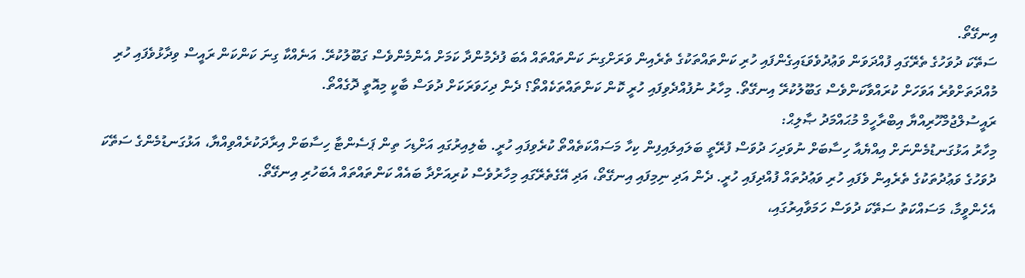އިނގޭތޯ.
ސަތޭކަ ދުވަހުގެ ތެރޭގައި ފުއްދަވަން ވަޢުދުވެވަޑައިގެންފައި ހުރި ކަންތައްތަކުގެ ތެރެއިން ވަރަށްގިނަ ކަންތައްތައް އެބަ ފުދެމުންދާ ކަމަށް އެންމެންވެސް ގަބޫލުކުރޭ. އަނެއްކާ ގިނަ ކަންކަން ރައީސް ވިދާޅުވެފައި ހުރި މުއްދަތަށްވުރެ އަވަހަށް ކުރައްވާކަންވެސް ގަބޫލުކުރޭ އިނގޭތޯ. މިހާރު ނުފުއްދެވިފައި ހުރީ ކޮން ކަންތައްތަކެއްތޯ؟ ދެން ދިހަވަރަކަށް ދުވަސް ބާކީ މިއޮތީ ދޮގެއްތޯ.
ރައީސުލްޖުމްހޫރިއްޔާ އިބްރާހީމް މުޙައްމަދު ޞާލިޙް:
މިހާރު އަޅުގަނޑުމެންނަށް އިއްޔެއާ ހިސާބަށް ނުވަދިހަ ދުވަސް ފުރޭތީ ބަލައިލައިފިން ކިހާ މަސައްކަތެއްތޯ ކުރެވިފައި ހުރީ. ބެލިއިރުގައި އަށްޑިހަ ތިން ޕަސެންޓާ ހިސާބަށް އިރާދަކުރެއްވިއްޔާ، އަޅުގަނޑުމެންގެ ސަތޭކަ ދުވަހުގެ ވަޢުދުތަކުގެ ތެރެއިން ވެފައި ހުރި ވަޢުދުތައް ފުއްދިފައި ހުރީ. ދެން އަދި ނިމިފައި އިނގޭތޯ، އަދި އޭގެތެރޭގައި މިހާރުވެސް ކުރިއަށްދާ ބައެއް ކަންތައްތައް އެބަހުރި އިނގޭތޯ.
އެހެންވީމާ، މަސައްކަތު ސަތޭކަ ދުވަސް ހަމަވާއިރުގައި،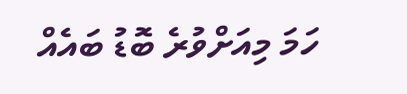ހަމަ މިއަށްވުރެ ބޮޑު ބައެއް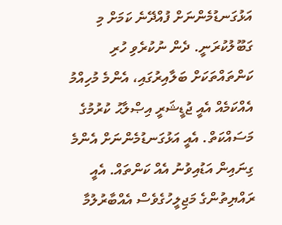އަޅުގަނޑުމެންނަށް ފުއްދޭނެ ކަމަށް މި ގަބޫލުކުރަނީ. ދެން ނުކުރެވި ހުރި ކަންތައްތަކަށް ބަލާއިރުގައި، އެންމެ މުހިއްމު އެއްކަމެއް އެއީ ޖުޑީޝަރީ އިޞްލާޙު ކުރުމުގެ މަސައްކަތް. އެއީ އަޅުގަނޑުމެންނަށް އެންމެ ގިނައިން އަޑުއިވުނު އެއް ކަންތައް. އެއީ ރައްޔިތުންގެ މަޖިލީހުގެވެސް އެއްބާރުލުމާ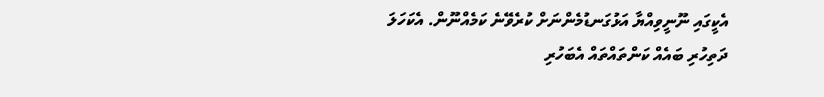އެކީގައި ނޫނީވިއްޔާ އަޅުގަނޑުމެންނަށް ކުރެވޭނެ ކަމެއްނޫން. އެކަހަލަ ދަތިހުރި ބައެއް ކަންތައްތައް އެބަހުރި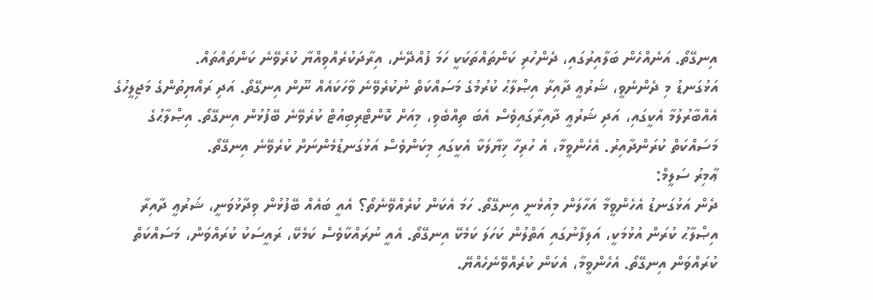އިނގޭތޯ. އަނެއްހެން ބަލާއިރުގައި، ދެންހުރި ކަންތައްތަކަކީ ހަމަ ފުއްދޭނެ، އިރާދަކުރެއްވިއްޔާ ކުރެވޭނެ ކަންތައްތައް.
އަޅުގަނޑު މި ދެންނެވީ، ޝަރުޢީ ދާއިރާ އިޞްލާޙު ކުރުމުގެ މަސައްކަތް ނުކުރެވޭނެ ވާހަކައެއް ނޫން އިނގޭތޯ. އަދި ރައްޔިތުންގެ މަޖިލީހުގެ އެއްބާރުލުމާ އެކީގައި، އަދި ޝަރުޢީ ދާއިރާގައިވެސް އެބަ ތިއްބެވި، މިއަށް ކޮންޓްރިބިއުޓް ކުރެވޭނެ ބޭފުޅުން އިނގޭތޯ. އިޞްލާޙުގެ މަސައްކަތް ކުރަންދާއިރު. އެހެންވީމާ، އެ ހުރިހާ ޚިޔާލަކާ އެކީގައި މިކަންވެސް އަޅުގަނޑުމެންނަށް ކުރެވޭނެ އިނގޭތޯ.
ޢާމިރު ސަލީމް:
ދެން އަޅުގަނޑު އެހެންވީމާ އަހާލަން މިއުޅެނީ އިނގޭތޯ. ހަމަ އެކަން ކުރެއްވޭނެތޯ؟ އެއީ ބައެއް ބޭފުޅުން ވިދާޅުވަނީ، ޝަރުޢީ ދާއިރާ އިޞްލާޙު ކުރަން އުޅުމަކީ، އަލިފާނުގައި އަތްލުން ކަހަލަ ކަމެކޭ އިނގޭތޯ. އެއީ ނުރައްކާވެސް ކަމެކޭ، ރައީސަކު ކުރައްވަން، މަސައްކަތް ކުރައްވަން އިނގޭތޯ. އެހެންވީމާ، އެކަން ކުރެއްވޭނެހެއްޔޭ.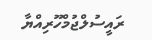ރައީސުލްޖުމްހޫރިއްޔާ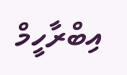އިބްރާހީމް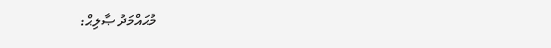މުޙައްމަދު ޞާލިޙް: